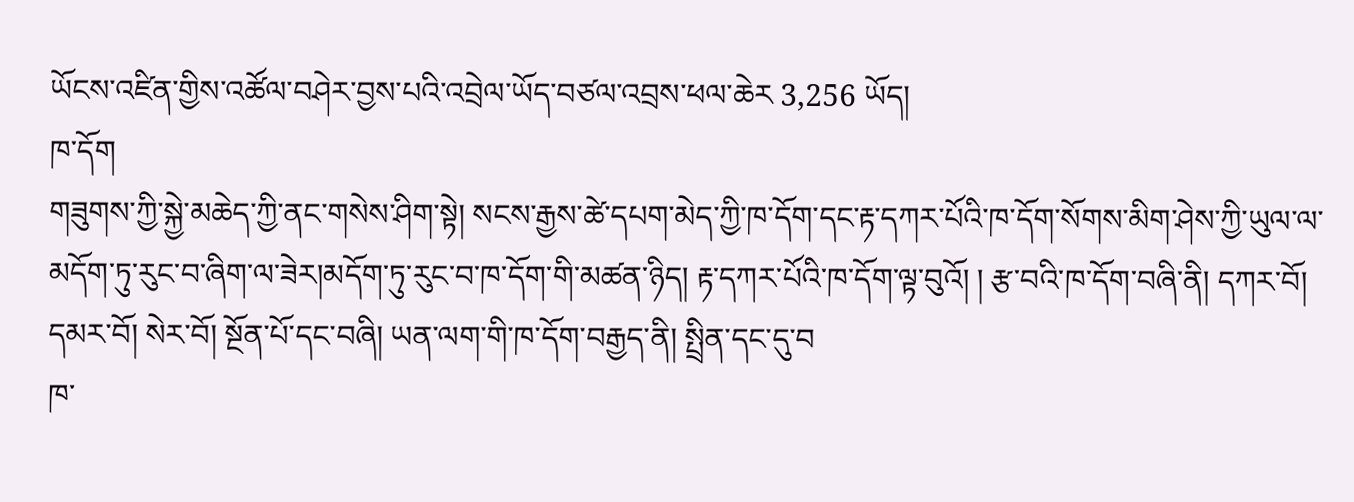ཡོངས་འཛིན་གྱིས་འཚོལ་བཤེར་བྱས་པའི་འབྲེལ་ཡོད་བཙལ་འབྲས་ཕལ་ཆེར 3,256 ཡོད།
ཁ་དོག
གཟུགས་ཀྱི་སྐྱེ་མཆེད་ཀྱི་ནང་གསེས་ཤིག་སྟེ། སངས་རྒྱས་ཚེ་དཔག་མེད་ཀྱི་ཁ་དོག་དང་རྟ་དཀར་པོའི་ཁ་དོག་སོགས་མིག་ཤེས་ཀྱི་ཡུལ་ལ་མདོག་ཏུ་རུང་བ་ཞིག་ལ་ཟེར།མདོག་ཏུ་རུང་བ་ཁ་དོག་གི་མཚན་ཉིད། རྟ་དཀར་པོའི་ཁ་དོག་ལྟ་བུའོ། ། རྩ་བའི་ཁ་དོག་བཞི་ནི། དཀར་བོ། དམར་བོ། སེར་བོ། སྔོན་པོ་དང་བཞི། ཡན་ལག་གི་ཁ་དོག་བརྒྱད་ནི། སྤྲིན་དང་དུ་བ
ཁ་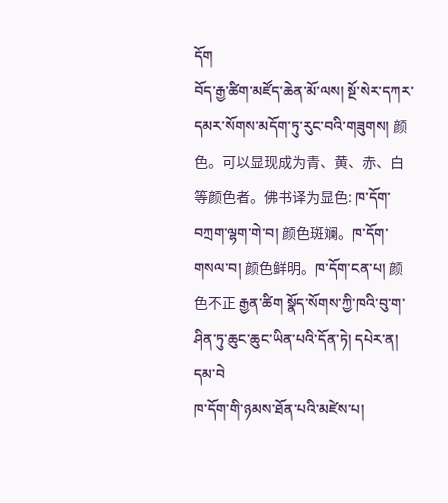དོག
བོད་རྒྱ་ཚིག་མཛོད་ཆེན་མོ་ལས། སྔོ་སེར་དཀར་དམར་སོགས་མདོག་ཏུ་རུང་བའི་གཟུགས། 颜色。可以显现成为青、黄、赤、白等颜色者。佛书译为显色: ཁ་དོག་བཀྲག་ལྷག་གེ་བ། 颜色斑斓。ཁ་དོག་གསལ་བ། 颜色鲜明。ཁ་དོག་ངན་པ། 颜色不正 རྒྱན་ཚིག སྣོད་སོགས་ཀྱི་ཁའི་བུ་ག་ཤིན་ཏུ་ཆུང་ཆུང་ཡིན་པའི་དོན་ཏེ། དཔེར་ན། དམ་བེ
ཁ་དོག་གི་ཉམས་ཐོན་པའི་མཛེས་པ།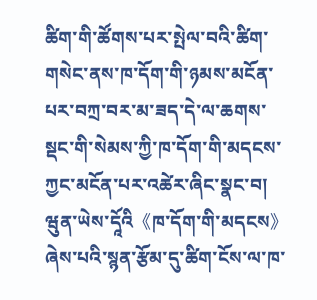ཚིག་གི་ཚོགས་པར་སྤེལ་བའི་ཚིག་གསེང་ནས་ཁ་དོག་གི་ཉམས་མངོན་པར་བཀྲ་བར་མ་ཟད་དེ་ལ་ཆགས་སྡང་གི་སེམས་ཀྱི་ཁ་དོག་གི་མདངས་ཀྱང་མངོན་པར་འཚེར་ཞིང་སྣང་བ། ཝུན་ཡེས་དཱོའི《ཁ་དོག་གི་མདངས》ཞེས་པའི་སྙན་རྩོམ་དུ་ཚིག་ངོས་ལ་ཁ་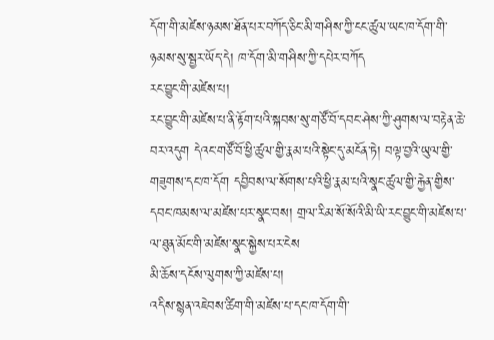དོག་གི་མཛེས་ཉམས་ཐོན་པར་བཀོད་ཅིང་མི་གཤིས་ཀྱི་ངང་ཚུལ་ཡང་ཁ་དོག་གི་ཉམས་སུ་སྦྱར་ཡོད་དེ། ཁ་དོག་མི་གཤིས་ཀྱི་དཔེར་བཀོད
རང་བྱུང་གི་མཛེས་པ།
རང་བྱུང་གི་མཛེས་པ་ནི་རྟོག་པའི་སྐབས་སུ་གཙོ་བོ་དབང་ཤེས་ཀྱི་ཤུགས་ལ་བརྟེན་ཆེ་བར་འདུག དེའང་གཙོ་བོ་ཕྱི་ཚུལ་གྱི་རྣམ་པའི་སྟེང་དུ་མངོན་ཏེ། བལྟ་བྱའི་ཡུལ་གྱི་གཟུགས་དང་ཁ་དོག དབྱིབས་ལ་སོགས་པའི་ཕྱི་རྣམ་པའི་སྣང་ཚུལ་གྱི་རྐྱེན་གྱིས་དབང་ཁམས་ལ་མཛེས་པར་སྣང་བས། གྲལ་རིམ་སོ་སོའི་མི་ཡི་རང་བྱུང་གི་མཛེས་པ་ལ་ཐུན་མོང་གི་མཛེས་སྣང་སྐྱེས་པར་ངེས
མི་ཆོས་དངོས་ལུགས་ཀྱི་མཛེས་པ།
འདིས་སྙན་འཇེབས་ཚིག་གི་མཛེས་པ་དང་ཁ་དོག་གི་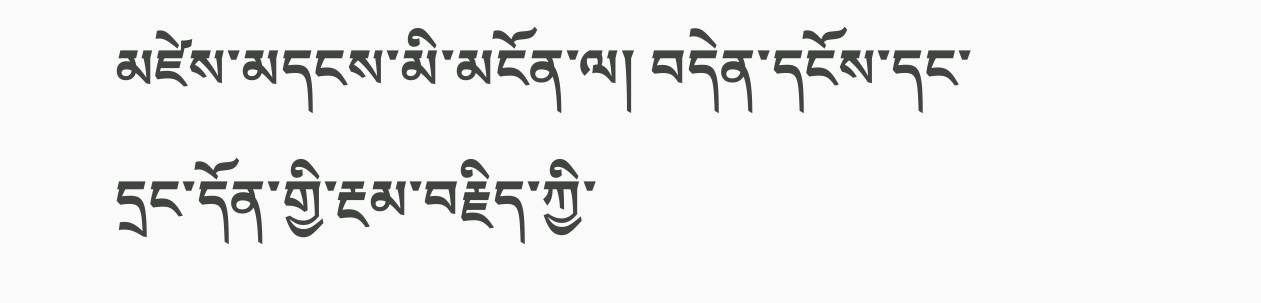མཛེས་མདངས་མི་མངོན་ལ། བདེན་དངོས་དང་དྲང་དོན་གྱི་རྔམ་བརྗིད་ཀྱི་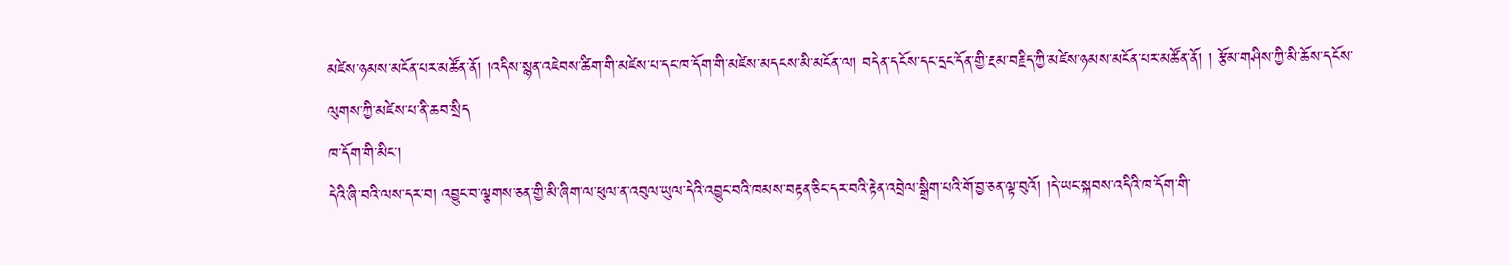མཛེས་ཉམས་མངོན་པར་མཚོན་ནོ། །འདིས་སྙན་འཇེབས་ཚིག་གི་མཛེས་པ་དང་ཁ་དོག་གི་མཛེས་མདངས་མི་མངོན་ལ། བདེན་དངོས་དང་དྲང་དོན་གྱི་རྔམ་བརྗིད་ཀྱི་མཛེས་ཉམས་མངོན་པར་མཚོན་ནོ། ། རྩོམ་གཤིས་ཀྱི་མི་ཆོས་དངོས་ལུགས་ཀྱི་མཛེས་པ་ནི་ཆབ་སྲིད
ཁ་དོག་གི་མིང་།
དེའི་ཞི་བའི་ལས་དར་བ། འབྱུང་བ་ལྕགས་ཅན་གྱི་མི་ཞིག་ལ་ཕུལ་ན་འབུལ་ཡུལ་དེའི་འབྱུང་བའི་ཁམས་བརྟན་ཅིང་དར་བའི་རྟེན་འབྲེལ་སྒྲིག་པའི་གོ་བྱ་ཅན་ལྟ་བུའོ། །དེ་ཡང་སྐབས་འདིའི་ཁ་དོག་གི་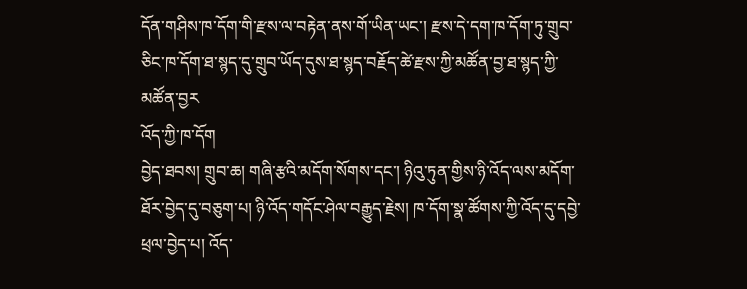དོན་གཤིས་ཁ་དོག་གི་རྫས་ལ་བརྟེན་ནས་གོ་ཡིན་ཡང་། རྫས་དེ་དག་ཁ་དོག་ཏུ་གྲུབ་ཅིང་ཁ་དོག་ཐ་སྙད་དུ་གྲུབ་ཡོད་དུས་ཐ་སྙད་བརྗོད་ཚེ་རྫས་ཀྱི་མཚོན་བྱ་ཐ་སྙད་ཀྱི་མཚོན་བྱར
འོད་ཀྱི་ཁ་དོག
བྱེད་ཐབས། གྲུབ་ཆ། གཞི་རྩའི་མདོག་སོགས་དང་། ཉིའུ་ཏུན་གྱིས་ཉི་འོད་ལས་མདོག་ཐོར་བྱེད་དུ་བཅུག་པ། ཉི་འོད་གདོང་ཤེལ་བརྒྱུད་རྗེས། ཁ་དོག་སྣ་ཚོགས་ཀྱི་འོད་དུ་དབྱེ་ཕྲལ་བྱེད་པ། འོད་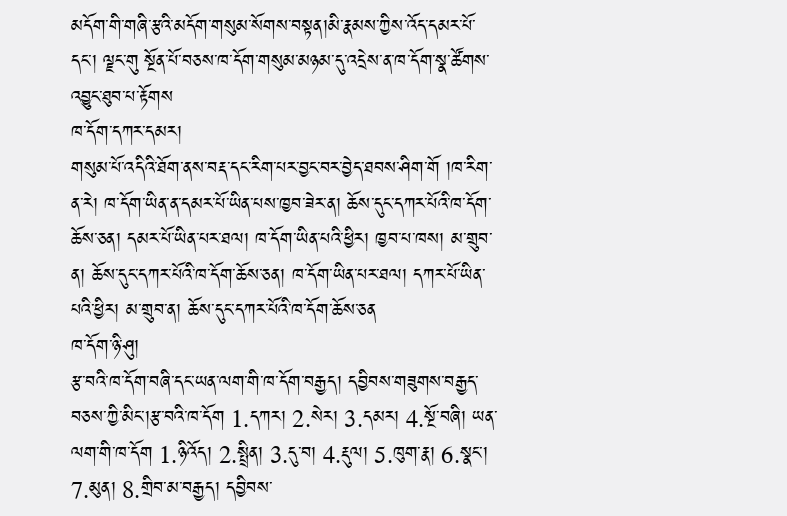མདོག་གི་གཞི་རྩའི་མདོག་གསུམ་སོགས་བསྟན།མི་རྣམས་ཀྱིས་འོད་དམར་པོ་དང་། ལྗང་གུ སྔོན་པོ་བཅས་ཁ་དོག་གསུམ་མཉམ་དུ་འདྲེས་ན་ཁ་དོག་སྣ་ཚོགས་འབྱུང་ཐུབ་པ་རྟོགས
ཁ་དོག་དཀར་དམར།
གསུམ་པོ་འདིའི་ཐོག་ནས་བརྡ་དང་རིག་པར་བྱང་བར་བྱེད་ཐབས་ཤིག་གོ །ཁ་རིག་ན་རེ། ཁ་དོག་ཡིན་ན་དམར་པོ་ཡིན་པས་ཁྱབ་ཟེར་ན། ཆོས་དུང་དཀར་པོའི་ཁ་དོག་ཆོས་ཅན། དམར་པོ་ཡིན་པར་ཐལ། ཁ་དོག་ཡིན་པའི་ཕྱིར། ཁྱབ་པ་ཁས། མ་གྲུབ་ན། ཆོས་དུང་དཀར་པོའི་ཁ་དོག་ཆོས་ཅན། ཁ་དོག་ཡིན་པར་ཐལ། དཀར་པོ་ཡིན་པའི་ཕྱིར། མ་གྲུབ་ན། ཆོས་དུང་དཀར་པོའི་ཁ་དོག་ཆོས་ཅན
ཁ་དོག་ཉི་ཤུ།
རྩ་བའི་ཁ་དོག་བཞི་དང་ཡན་ལག་གི་ཁ་དོག་བརྒྱད། དབྱིབས་གཟུགས་བརྒྱད་བཅས་ཀྱི་མིང་།རྩ་བའི་ཁ་དོག 1.དཀར། 2.སེར། 3.དམར། 4.སྔོ་བཞི། ཡན་ལག་གི་ཁ་དོག 1.ཉིའོད། 2.སྤྲིན། 3.དུ་བ། 4.རྡུལ། 5.ཁུག་རྣ། 6.སྣང་། 7.མུན། 8.གྲིབ་མ་བརྒྱད། དབྱིབས་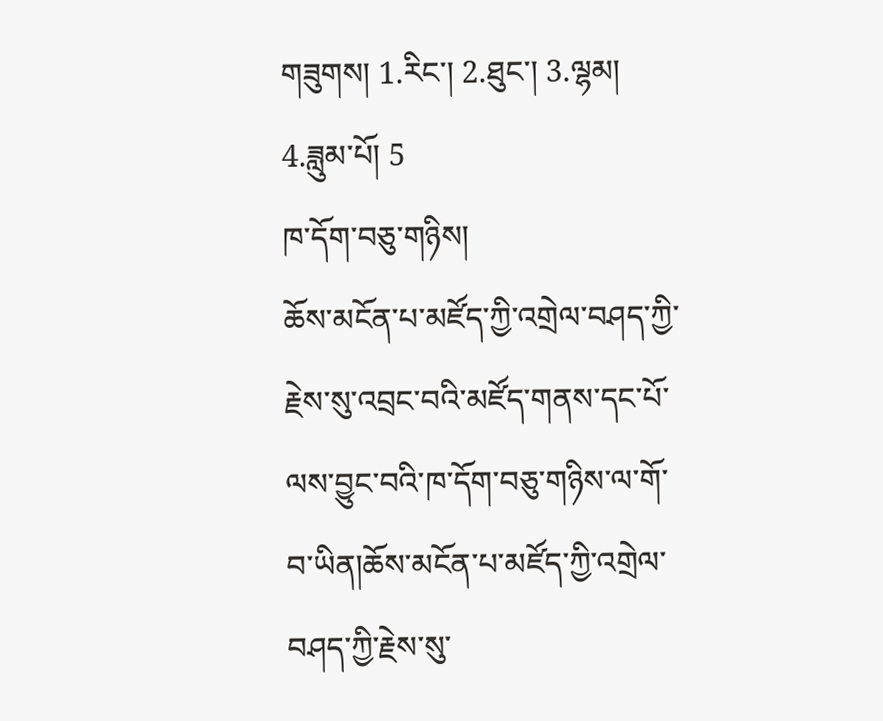གཟུགས། 1.རིང་། 2.ཐུང་། 3.ལྷམ། 4.ཟླུམ་པོ། 5
ཁ་དོག་བཅུ་གཉིས།
ཆོས་མངོན་པ་མཛོད་ཀྱི་འགྲེལ་བཤད་ཀྱི་རྗེས་སུ་འབྲང་བའི་མཛོད་གནས་དང་པོ་ལས་བྱུང་བའི་ཁ་དོག་བཅུ་གཉིས་ལ་གོ་བ་ཡིན།ཆོས་མངོན་པ་མཛོད་ཀྱི་འགྲེལ་བཤད་ཀྱི་རྗེས་སུ་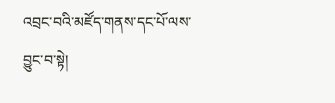འབྲང་བའི་མཛོད་གནས་དང་པོ་ལས་བྱུང་བ་སྟེ།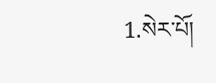1.སེར་པོ།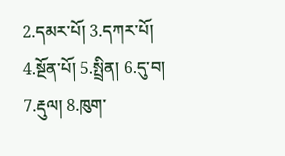2.དམར་པོ། 3.དཀར་པོ། 4.སྔོན་པོ། 5.སྤྲིན། 6.དུ་བ། 7.རྡུལ། 8.ཁུག་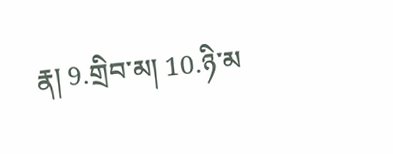རྣ། 9.གྲིབ་མ། 10.ཉི་མ